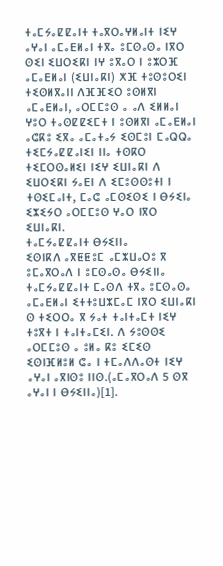ⵜⴰⵎⵢⴰⵇⵇⴰⵏⵜ ⵜⴰⴳⵔⴰⵖⵍⴰⵏⵜ ⵏⵉⵖ ⴰⵖⴰⵏ ⴰⵎⴰⴹⵍⴰⵏ ⵜⴳⴰ ⵓⵎⵙⴰⵙⴰ ⵏⴳⵔ ⵙⵉⵏ ⵉⵡⵔⵉⴽⵏ ⵏⵖ ⵓⴳⴰⵔ ⵏ ⵓⵣⵔⴼ ⴰⵎⴰⴹⵍⴰⵏ (ⵉⵡⵏⴰⴽⵏ) ⵅⴼ ⵜⵓⵙⵓⵔⵉⵏ ⵜⵉⵙⵍⴳⴰⵏⵏ ⴷⴼⴼⵉⵔ ⵓⵙⵍⴳⵏ ⴰⵎⴰⴹⵍⴰⵏ, ⴰⵔⵎⵎⵓⵙ ⴰ ⴰⴷ ⵉⵍⵍⴰⵏ ⵖⵓⵔ ⵜⴰⵙⵇⵇⵉⵎⵜ ⵏ ⵓⵙⵍⴳⵏ ⴰⵎⴰⴹⵍⴰⵏ ⴰⵛⴽⵓ ⵉⴳⴰ ⴰⵎⴰⵜⴰⵢ ⵉⵙⵎⵓⵏ ⵎⴰⵕⵕⴰ ⵜⵉⵎⵢⴰⵇⵇⴰⵏⵉⵏ ⵏⵏⴰ ⵜⵙⴽⵔ ⵜⵉⵎⵔⵙⴰⵍⵉⵏ ⵏⵉⵖ ⵉⵡⵏⴰⴽⵏ ⴷ ⵉⵡⵔⵉⴽⵏ ⵢⴰⴹⵏ ⴷ ⵉⵎⵓⵙⵙⵓⵜⵏ ⵏ ⵜⵙⵉⵎⴰⵏⵜ, ⵎⴰⵛ ⴰⵎⵙⵉⵙⵉ ⵏ ⴱⵢⵉⵏⴰ ⵉⵣⵉⵢⵔ ⴰⵔⵎⵎⵓⵙ ⵖⴰⵔ ⵏⴳⵔ ⵉⵡⵏⴰⴽⵏ.
ⵜⴰⵎⵢⴰⵇⵇⴰⵏⵜ ⴱⵢⵉⵏⵏⴰ
ⵉⵙⵏⴽⴷ ⴰⴳⵟⵟⵓⵎ ⴰⵎⵣⵡⴰⵔⵓ ⴳ ⵓⵎⴰⴳⵔⴰⴷ ⵏ ⵓⵎⵙⴰⵙⴰ ⴱⵢⵉⵏⵏⴰ ⵜⴰⵎⵢⴰⵇⵇⴰⵏⵜ ⵎⴰⵙⴷ ⵜⴳⴰ ⵓⵎⵙⴰⵙⴰ ⴰⵎⴰⴹⵍⴰⵏ ⵉⵜⵜⵓⵡⵣⵎⴰⵎ ⵏⴳⵔ ⵉⵡⵏⴰⴽⵏ ⵙ ⵜⵉⵔⵔⴰ ⴳ ⵢⴰⵜ ⵜⴰⵏⵜⴰⵎⵜ ⵏⵉⵖ ⵜⵓⴳⵜ ⵏ ⵜⴰⵏⵜⴰⵎⵉⵏ. ⴷ ⵢⵓⵙⵙⵉ ⴰⵔⵎⵎⵓⵙ ⴰ ⵓⵍⴰ ⴽⵓ ⵉⵎⵉⵙ ⵉⵙⵏⴼⵍⵓⵍ ⵛⴰ ⵏ ⵜⵎⴰⴷⴷⴰⵙⵜ ⵏⵉⵖ ⴰⵖⴰⵏ ⴰⴳⵏⵙⵓ ⵏⵏⵙ.(ⴰⵎⴰⴳⵔⴰⴷ 5 ⵙⴳ ⴰⵖⴰⵏ ⵏ ⴱⵢⵉⵏⵏⴰ)[1].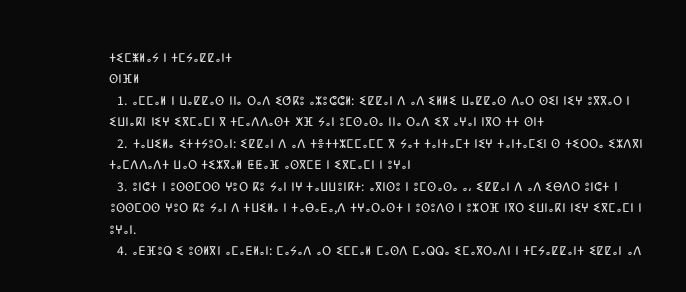ⵜⵉⵎⵥⵍⴰⵢ ⵏ ⵜⵎⵢⴰⵇⵇⴰⵏⵜ
ⵙⵏⴼⵍ
  1. ⴰⵎⵎⴰⵍ ⵏ ⵡⴰⵇⵇⴰⵙ ⵏⵏⴰ ⵔⴰⴷ ⵉⵚⴽⵓ ⴰⵣⵓⵛⵛⵍ: ⵉⵇⵇⴰⵏ ⴷ ⴰⴷ ⵉⵍⵍⵉ ⵡⴰⵇⵇⴰⵙ ⴷⴰⵔ ⵙⵉⵏ ⵏⵉⵖ ⵓⴳⴳⴰⵔ ⵏ ⵉⵡⵏⴰⴽⵏ ⵏⵉⵖ ⵉⴳⵎⴰⵎⵏ ⴳ ⵜⵎⴰⴷⴷⴰⵙⵜ ⵅⴼ ⵢⴰⵏ ⵓⵎⵙⴰⵙⴰ ⵏⵏⴰ ⵔⴰⴷ ⵉⴳ ⴰⵖⴰⵏ ⵏⴳⵔ ⵜⵜ ⵙⵏⵜ
  2. ⵜⴰⵡⵉⵍⴰ ⵉⵜⵜⵢⵓⵔⴰⵏ: ⵉⵇⵇⴰⵏ ⴷ ⴰⴷ ⵜⴻⵜⵜⵣⵎⵎⴰⵎⵎ ⴳ ⵢⴰⵜ ⵜⴰⵏⵜⴰⵎⵜ ⵏⵉⵖ ⵜⴰⵏⵜⴰⵎⵉⵏ ⵙ ⵜⵉⵔⵔⴰ ⵉⵣⴷⴳⵏ ⵜⴰⵎⴷⴷⴰⴷⵜ ⵡⴰⵔ ⵜⵉⵣⴳⴰⵍ ⵟⵟⴰⴼ ⴰⵙⴳⵎⴹ ⵏ ⵉⴳⵎⴰⵎⵏ ⵏ ⵓⵖⴰⵏ
  3. ⵓⵏⵛⵜ ⵏ ⵓⵙⵙⵎⵔⵙ ⵖⵓⵔ ⴽⵓ ⵢⴰⵏ ⵏⵖ ⵜⴰⵡⵡⵓⵏⴽⵜ: ⴰⴳⵏⵙⵓ ⵏ ⵓⵎⵙⴰⵙⴰ ⴰ، ⵉⵇⵇⴰⵏ ⴷ ⴰⴷ ⵉⴱⴷⵔ ⵓⵏⵛⵜ ⵏ ⵓⵙⵙⵎⵔⵙ ⵖⵓⵔ ⴽⵓ ⵢⴰⵏ ⴷ ⵜⵡⵉⵍⴰ ⵏ ⵜⴰⴱⴰⴹⴰ,ⴷ ⵜⵖⴰⵔⴰⵙⵜ ⵏ ⵓⵙⵓⴷⵙ ⵏ ⵓⵣⵔⴼ ⵏⴳⵔ ⵉⵡⵏⴰⴽⵏ ⵏⵉⵖ ⵉⴳⵎⴰⵎⵏ ⵏ ⵓⵖⴰⵏ.
  4. ⴰⴹⴼⵓⵕ ⵉ ⵓⵙⵍⴳⵏ ⴰⵎⴰⴹⵍⴰⵏ: ⵎⴰⵢⴰⴷ ⴰⵔ ⵉⵎⵎⴰⵍ ⵎⴰⵙⴷ ⵎⴰⵕⵕⴰ ⵉⵎⴰⴳⵔⴰⴷⵏ ⵏ ⵜⵎⵢⴰⵇⵇⴰⵏⵜ ⵉⵇⵇⴰⵏ ⴰⴷ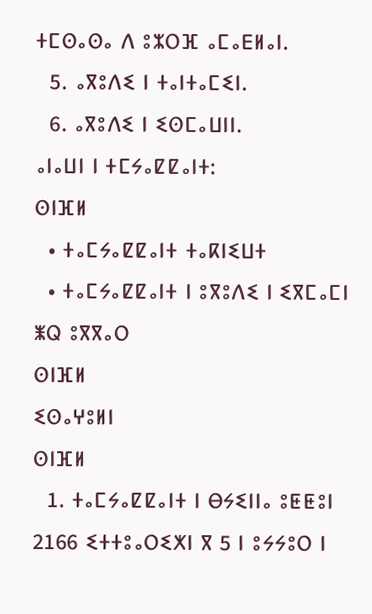ⵜⵎⵙⴰⵙⴰ ⴷ ⵓⵣⵔⴼ ⴰⵎⴰⴹⵍⴰⵏ.
  5. ⴰⴳⵓⴷⵉ ⵏ ⵜⴰⵏⵜⴰⵎⵉⵏ.
  6. ⴰⴳⵓⴷⵉ ⵏ ⵉⵙⵎⴰⵡⵏⵏ.
ⴰⵏⴰⵡⵏ ⵏ ⵜⵎⵢⴰⵇⵇⴰⵏⵜ:
ⵙⵏⴼⵍ
  • ⵜⴰⵎⵢⴰⵇⵇⴰⵏⵜ ⵜⴰⴽⵏⵉⵡⵜ
  • ⵜⴰⵎⵢⴰⵇⵇⴰⵏⵜ ⵏ ⵓⴳⵓⴷⵉ ⵏ ⵉⴳⵎⴰⵎⵏ
ⵥⵕ ⵓⴳⴳⴰⵔ
ⵙⵏⴼⵍ
ⵉⵙⴰⵖⵓⵍⵏ
ⵙⵏⴼⵍ
  1. ⵜⴰⵎⵢⴰⵇⵇⴰⵏⵜ ⵏ ⴱⵢⵉⵏⵏⴰ ⵓⵟⵟⵓⵏ 2166 ⵉⵜⵜⵓⴰⵔⵉⵅⵏ ⴳ 5 ⵏ ⵓⵢⵢⵓⵔ ⵏ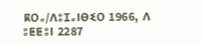ⴽⵔⴰ/ⴷⵓⵊⴰⵏⴱⵉⵔ 1966, ⴷ ⵓⵟⵟⵓⵏ 2287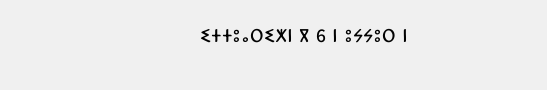ⵉⵜⵜⵓⴰⵔⵉⵅⵏ ⴳ 6 ⵏ ⵓⵢⵢⵓⵔ ⵏ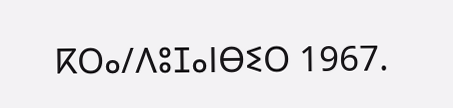ⴽⵔⴰ/ⴷⵓⵊⴰⵏⴱⵉⵔ 1967.